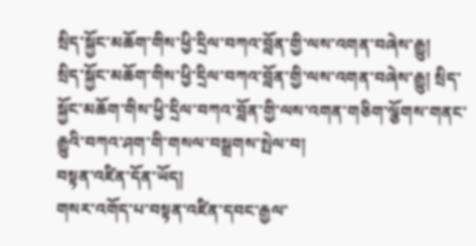སྲིད་སྐྱོང་མཆོག་གིས་ཕྱི་དྲིལ་བཀའ་བློན་གྱི་ལས་འགན་བཞེས་རྒྱུ།
སྲིད་སྐྱོང་མཆོག་གིས་ཕྱི་དྲིལ་བཀའ་བློན་གྱི་ལས་འགན་བཞེས་རྒྱུ། སྲིད་སྐྱོང་མཆོག་གིས་ཕྱི་དྲིལ་བཀའ་བློན་གྱི་ལས་འགན་གཅིག་ལྕོགས་གནང་རྒྱུའི་བཀའ་ཤག་གི་གསལ་བསྒྲགས་སྤེལ་བ།
བསྟན་འཛིན་དོན་ཡོད།
གསར་འགོད་པ་བསྟན་འཛིན་དབང་རྒྱལ་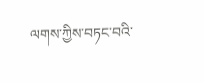ལགས་ཀྱིས་བཏང་བའི་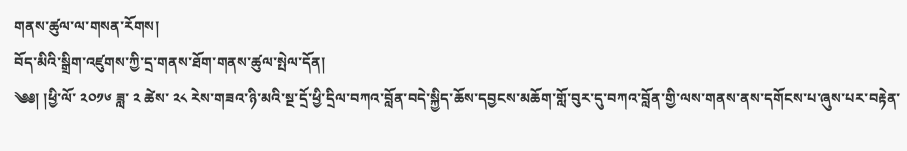གནས་ཚུལ་ལ་གསན་རོགས།
བོད་མིའི་སྒྲིག་འཛུགས་ཀྱི་དྲ་གནས་ཐོག་གནས་ཚུལ་སྤེལ་དོན།
༄༅། །ཕྱི་ལོ་ ༢༠༡༦ ཟླ་ ༢ ཚེས་ ༢༨ རེས་གཟའ་ཉི་མའི་སྔ་དྲོ་ཕྱི་དྲིལ་བཀའ་བློན་བདེ་སྐྱིད་ཆོས་དབྱངས་མཆོག་གློ་བུར་དུ་བཀའ་བློན་གྱི་ལས་གནས་ནས་དགོངས་པ་ཞུས་པར་བརྟེན་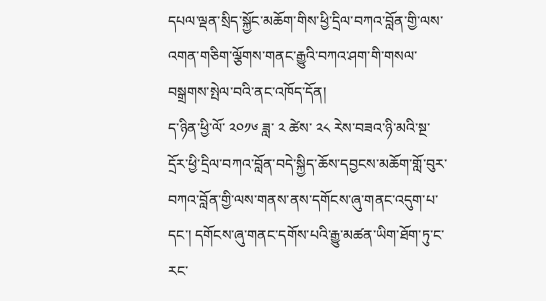དཔལ་ལྡན་སྲིད་སྐྱོང་མཆོག་གིས་ཕྱི་དྲིལ་བཀའ་བློན་གྱི་ལས་འགན་གཅིག་ལྕོགས་གནང་རྒྱུའི་བཀའ་ཤག་གི་གསལ་བསྒྲགས་སྤེལ་བའི་ནང་འཁོད་དོན།
ད་ཉིན་ཕྱི་ལོ་ ༢༠༡༦ ཟླ་ ༢ ཚེས་ ༢༨ རེས་བཟའ་ཉི་མའི་སྔ་དྲོར་ཕྱི་དྲིལ་བཀའ་བློན་བདེ་སྐྱིད་ཆོས་དབྱངས་མཆོག་གློ་བུར་བཀའ་བློན་གྱི་ལས་གནས་ནས་དགོངས་ཞུ་གནང་འདུག་པ་དང་། དགོངས་ཞུ་གནང་དགོས་པའི་རྒྱུ་མཚན་ཡིག་ཐོག་ཏུ་ང་རང་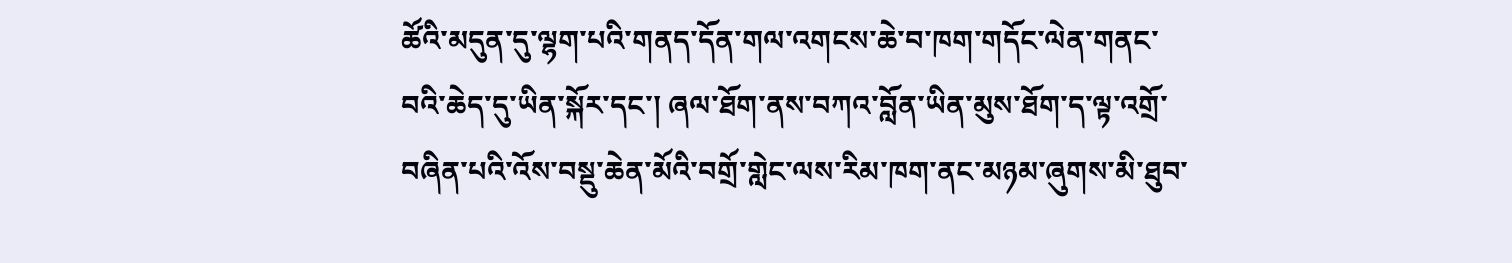ཚོའི་མདུན་དུ་ལྷག་པའི་གནད་དོན་གལ་འགངས་ཆེ་བ་ཁག་གདོང་ལེན་གནང་བའི་ཆེད་དུ་ཡིན་སྐོར་དང་། ཞལ་ཐོག་ནས་བཀའ་བློན་ཡིན་མུས་ཐོག་ད་ལྟ་འགྲོ་བཞིན་པའི་འོས་བསྡུ་ཆེན་མོའི་བགྲོ་གླེང་ལས་རིམ་ཁག་ནང་མཉམ་ཞུགས་མི་ཐུབ་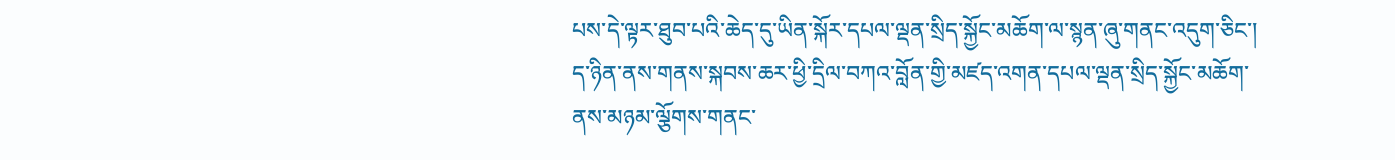པས་དེ་ལྟར་ཐུབ་པའི་ཆེད་དུ་ཡིན་སྐོར་དཔལ་ལྡན་སྲིད་སྐྱོང་མཆོག་ལ་སྙན་ཞུ་གནང་འདུག་ཅིང་། ད་ཉིན་ནས་གནས་སྐབས་ཆར་ཕྱི་དྲིལ་བཀའ་བློན་གྱི་མཛད་འགན་དཔལ་ལྡན་སྲིད་སྐྱོང་མཆོག་ནས་མཉམ་ལྕོགས་གནང་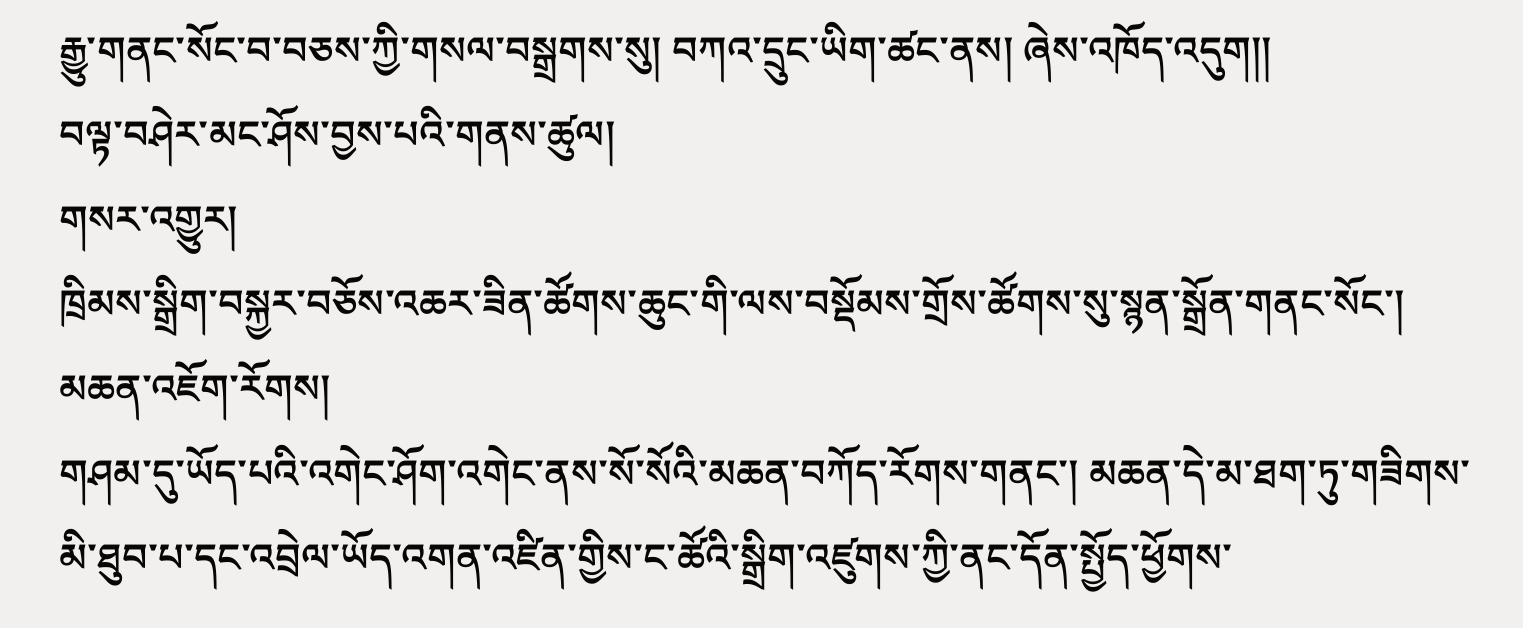རྒྱུ་གནང་སོང་བ་བཅས་ཀྱི་གསལ་བསྒྲགས་སུ། བཀའ་དྲུང་ཡིག་ཚང་ནས། ཞེས་འཁོད་འདུག།།
བལྟ་བཤེར་མང་ཤོས་བྱས་པའི་གནས་ཚུལ།
གསར་འགྱུར།
ཁྲིམས་སྒྲིག་བསྐྱར་བཅོས་འཆར་ཟིན་ཚོགས་ཆུང་གི་ལས་བསྡོམས་གྲོས་ཚོགས་སུ་སྙན་སྒྲོན་གནང་སོང་།
མཆན་འཇོག་རོགས།
གཤམ་དུ་ཡོད་པའི་འགེང་ཤོག་འགེང་ནས་སོ་སོའི་མཆན་བཀོད་རོགས་གནང་། མཆན་དེ་མ་ཐག་ཏུ་གཟིགས་མི་ཐུབ་པ་དང་འབྲེལ་ཡོད་འགན་འཛིན་གྱིས་ང་ཚོའི་སྒྲིག་འཛུགས་ཀྱི་ནང་དོན་སྤྱོད་ཕྱོགས་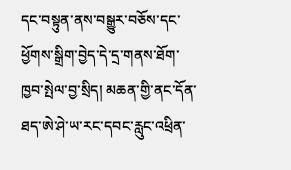དང་བསྟུན་ནས་བསྒྱུར་བཅོས་དང་ཕྱོགས་སྒྲིག་བྱེད་དེ་དྲ་གནས་ཐོག་ཁྱབ་སྤེལ་བྱ་སྲིད། མཆན་གྱི་ནང་དོན་ཐད་ཨེ་ཤེ་ཡ་རང་དབང་རླུང་འཕྲིན་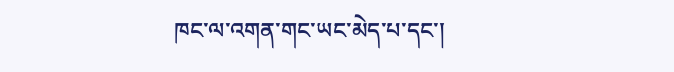ཁང་ལ་འགན་གང་ཡང་མེད་པ་དང་།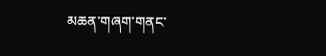མཆན་གཞག་གནང་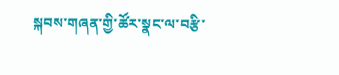སྐབས་གཞན་གྱི་ཚོར་སྣང་ལ་བརྩི་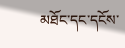མཐོང་དང་དངོས་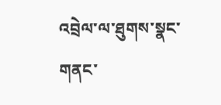འབྲེལ་ལ་ཐུགས་སྣང་གནང་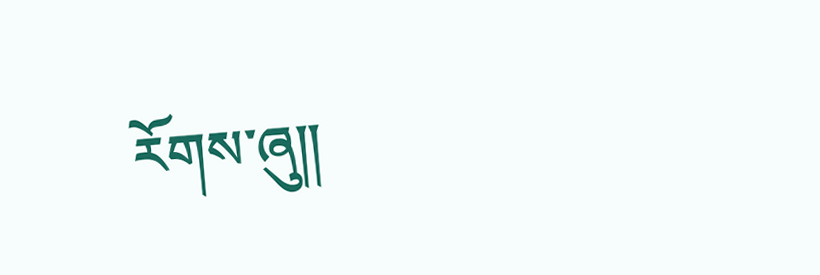རོགས་ཞུ༎